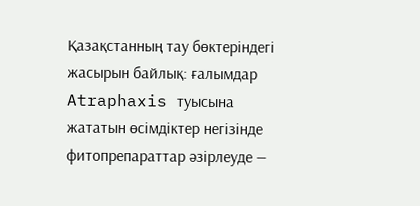Қазақстанның тау бөктеріндегі жасырын байлық: ғалымдар Atraphaxis туысына жататын өсімдіктер негізінде фитопрепараттар әзірлеуде —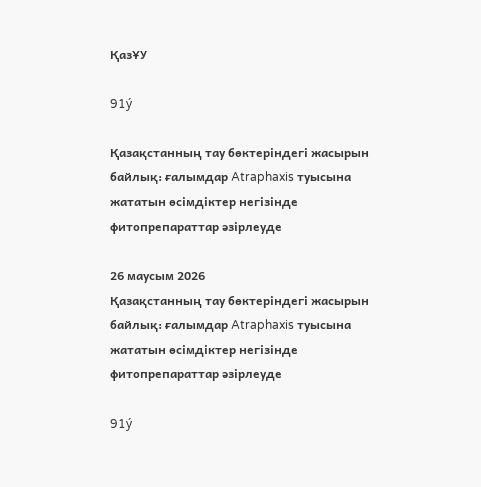ҚазҰУ

91ý

Қазақстанның тау бөктеріндегі жасырын байлық: ғалымдар Atraphaxis туысына жататын өсімдіктер негізінде фитопрепараттар әзірлеуде

26 маусым 2026
Қазақстанның тау бөктеріндегі жасырын байлық: ғалымдар Atraphaxis туысына жататын өсімдіктер негізінде фитопрепараттар әзірлеуде

91ý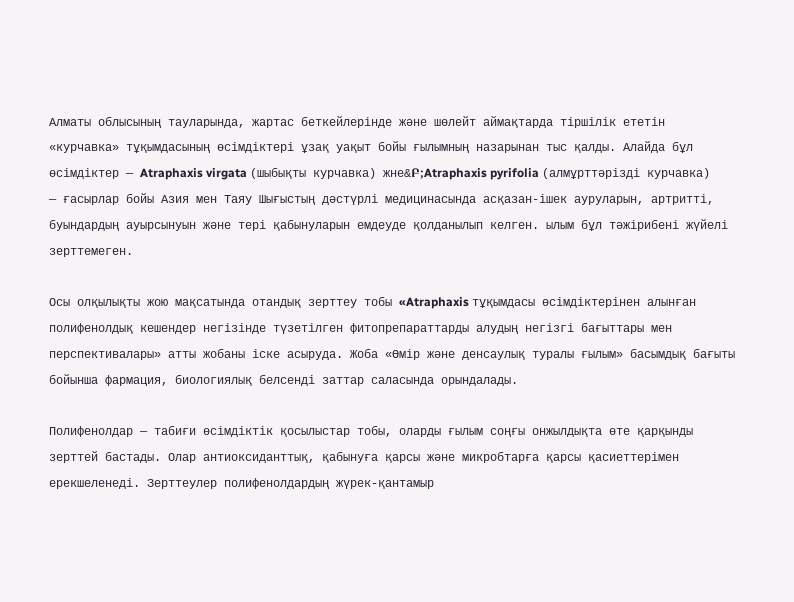Алматы облысының тауларында, жартас беткейлерінде және шөлейт аймақтарда тіршілік ететін «курчавка» тұқымдасының өсімдіктері ұзақ уақыт бойы ғылымның назарынан тыс қалды. Алайда бұл өсімдіктер — Atraphaxis virgata (шыбықты курчавка) жне&Բ;Atraphaxis pyrifolia (алмұрттәрізді курчавка) — ғасырлар бойы Азия мен Таяу Шығыстың дәстүрлі медицинасында асқазан-ішек ауруларын, артритті, буындардың ауырсынуын және тері қабынуларын емдеуде қолданылып келген. ылым бұл тәжірибені жүйелі зерттемеген.

Осы олқылықты жою мақсатында отандық зерттеу тобы «Atraphaxis тұқымдасы өсімдіктерінен алынған полифенолдық кешендер негізінде түзетілген фитопрепараттарды алудың негізгі бағыттары мен перспективалары» атты жобаны іске асыруда. Жоба «Өмір және денсаулық туралы ғылым» басымдық бағыты бойынша фармация, биологиялық белсенді заттар саласында орындалады.

Полифенолдар — табиғи өсімдіктік қосылыстар тобы, оларды ғылым соңғы онжылдықта өте қарқынды зерттей бастады. Олар антиоксиданттық, қабынуға қарсы және микробтарға қарсы қасиеттерімен ерекшеленеді. Зерттеулер полифенолдардың жүрек-қантамыр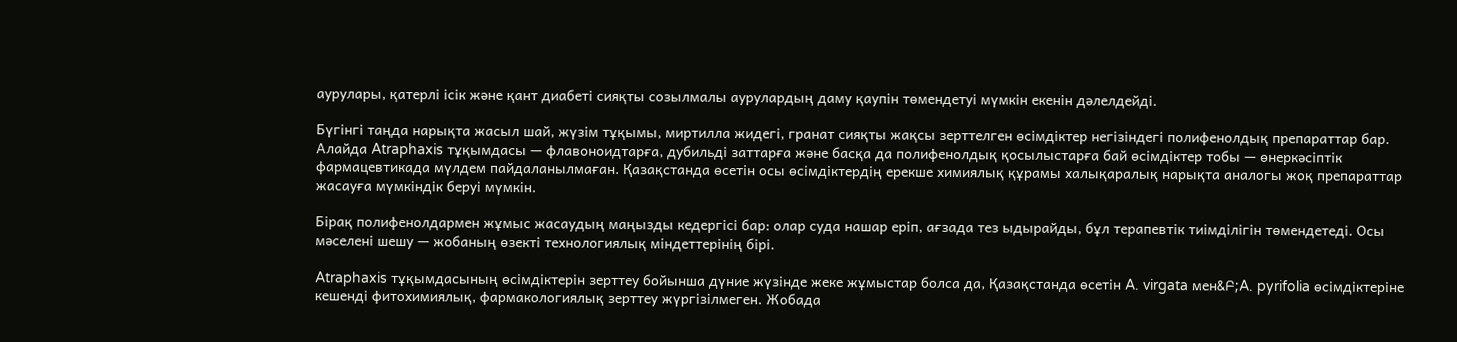аурулары, қатерлі ісік және қант диабеті сияқты созылмалы аурулардың даму қаупін төмендетуі мүмкін екенін дәлелдейді.

Бүгінгі таңда нарықта жасыл шай, жүзім тұқымы, миртилла жидегі, гранат сияқты жақсы зерттелген өсімдіктер негізіндегі полифенолдық препараттар бар. Алайда Atraphaxis тұқымдасы — флавоноидтарға, дубильді заттарға және басқа да полифенолдық қосылыстарға бай өсімдіктер тобы — өнеркәсіптік фармацевтикада мүлдем пайдаланылмаған. Қазақстанда өсетін осы өсімдіктердің ерекше химиялық құрамы халықаралық нарықта аналогы жоқ препараттар жасауға мүмкіндік беруі мүмкін.

Бірақ полифенолдармен жұмыс жасаудың маңызды кедергісі бар: олар суда нашар еріп, ағзада тез ыдырайды, бұл терапевтік тиімділігін төмендетеді. Осы мәселені шешу — жобаның өзекті технологиялық міндеттерінің бірі.

Atraphaxis тұқымдасының өсімдіктерін зерттеу бойынша дүние жүзінде жеке жұмыстар болса да, Қазақстанда өсетін A. virgata мен&Բ;A. pyrifolia өсімдіктеріне кешенді фитохимиялық, фармакологиялық зерттеу жүргізілмеген. Жобада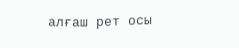алғаш рет осы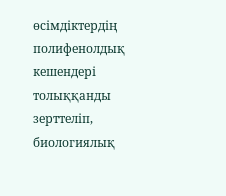өсімдіктердің полифенолдық кешендері толыққанды зерттеліп, биологиялық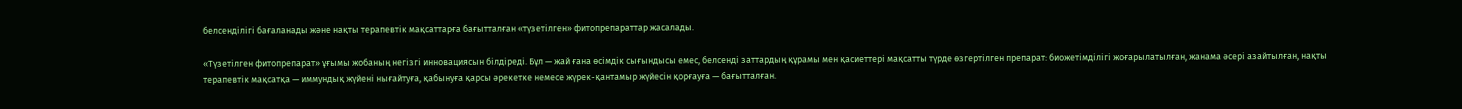белсенділігі бағаланады және нақты терапевтік мақсаттарға бағытталған «түзетілген» фитопрепараттар жасалады.

«Түзетілген фитопрепарат» ұғымы жобаның негізгі инновациясын білдіреді. Бұл — жай ғана өсімдік сығындысы емес, белсенді заттардың құрамы мен қасиеттері мақсатты түрде өзгертілген препарат: биожетімділігі жоғарылатылған, жанама әсері азайтылған, нақты терапевтік мақсатқа — иммундық жүйені нығайтуға, қабынуға қарсы әрекетке немесе жүрек-қантамыр жүйесін қорғауға — бағытталған.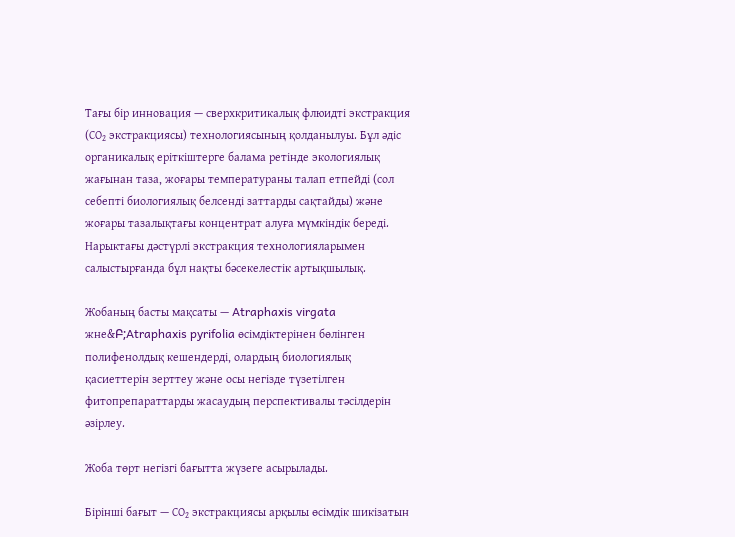Тағы бір инновация — сверхкритикалық флюидті экстракция (СО₂ экстракциясы) технологиясының қолданылуы. Бұл әдіс органикалық еріткіштерге балама ретінде экологиялық жағынан таза, жоғары температураны талап етпейді (сол себепті биологиялық белсенді заттарды сақтайды) және жоғары тазалықтағы концентрат алуға мүмкіндік береді. Нарыктағы дәстүрлі экстракция технологияларымен салыстырғанда бұл нақты бәсекелестік артықшылық.

Жобаның басты мақсаты — Atraphaxis virgata жне&Բ;Atraphaxis pyrifolia өсімдіктерінен бөлінген полифенолдық кешендерді, олардың биологиялық қасиеттерін зерттеу және осы негізде түзетілген фитопрепараттарды жасаудың перспективалы тәсілдерін әзірлеу.

Жоба төрт негізгі бағытта жүзеге асырылады.

Бірінші бағыт — СО₂ экстракциясы арқылы өсімдік шикізатын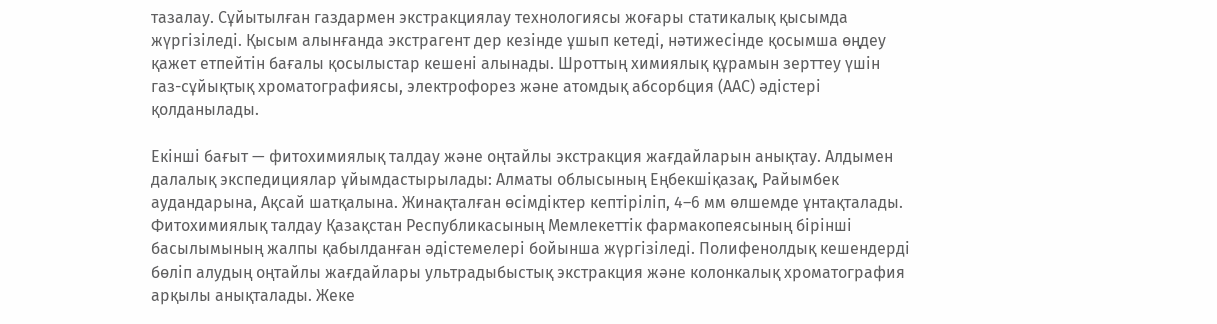тазалау. Сұйытылған газдармен экстракциялау технологиясы жоғары статикалық қысымда жүргізіледі. Қысым алынғанда экстрагент дер кезінде ұшып кетеді, нәтижесінде қосымша өңдеу қажет етпейтін бағалы қосылыстар кешені алынады. Шроттың химиялық құрамын зерттеу үшін газ-сұйықтық хроматографиясы, электрофорез және атомдық абсорбция (ААС) әдістері қолданылады.

Екінші бағыт — фитохимиялық талдау және оңтайлы экстракция жағдайларын анықтау. Алдымен далалық экспедициялар ұйымдастырылады: Алматы облысының Еңбекшіқазақ, Райымбек аудандарына, Ақсай шатқалына. Жинақталған өсімдіктер кептіріліп, 4–6 мм өлшемде ұнтақталады. Фитохимиялық талдау Қазақстан Республикасының Мемлекеттік фармакопеясының бірінші басылымының жалпы қабылданған әдістемелері бойынша жүргізіледі. Полифенолдық кешендерді бөліп алудың оңтайлы жағдайлары ультрадыбыстық экстракция және колонкалық хроматография арқылы анықталады. Жеке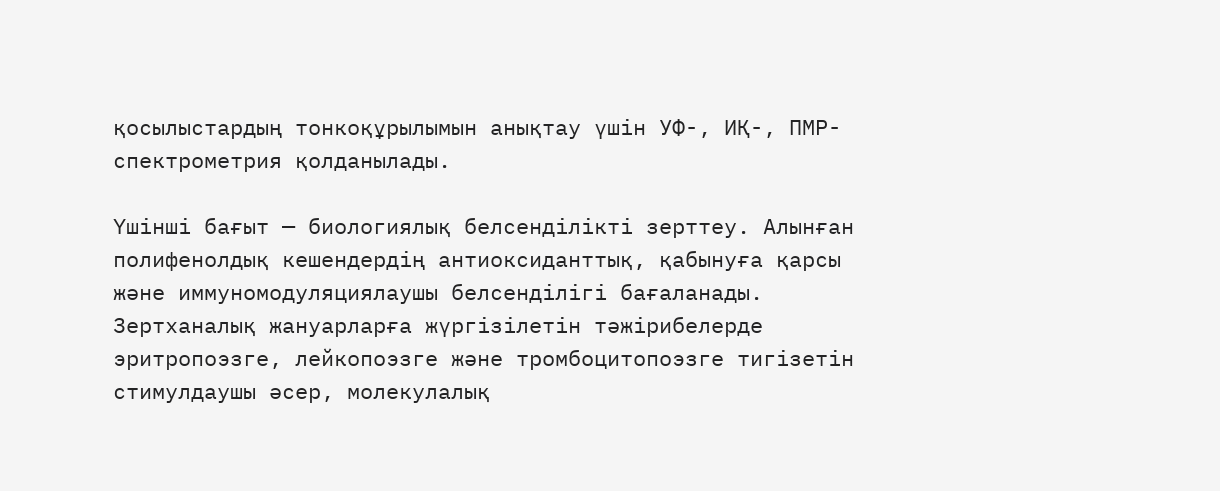қосылыстардың тонкоқұрылымын анықтау үшін УФ-, ИҚ-, ПМР-спектрометрия қолданылады.

Үшінші бағыт — биологиялық белсенділікті зерттеу. Алынған полифенолдық кешендердің антиоксиданттық, қабынуға қарсы және иммуномодуляциялаушы белсенділігі бағаланады. Зертханалық жануарларға жүргізілетін тәжірибелерде эритропоэзге, лейкопоэзге және тромбоцитопоэзге тигізетін стимулдаушы әсер, молекулалық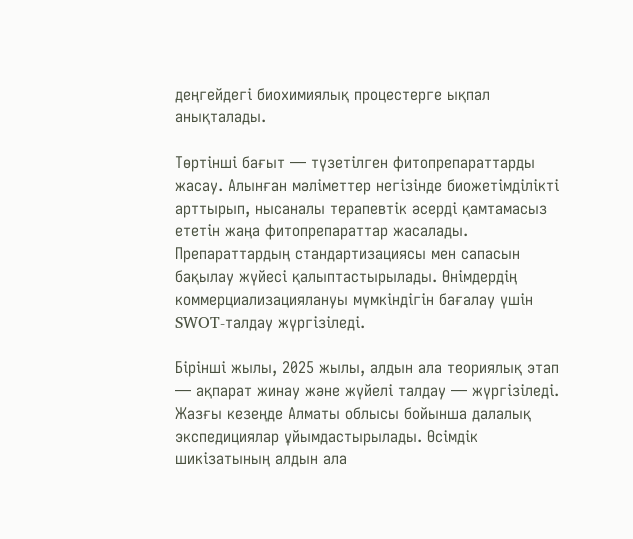деңгейдегі биохимиялық процестерге ықпал анықталады.

Төртінші бағыт — түзетілген фитопрепараттарды жасау. Алынған мәліметтер негізінде биожетімділікті арттырып, нысаналы терапевтік әсерді қамтамасыз ететін жаңа фитопрепараттар жасалады. Препараттардың стандартизациясы мен сапасын бақылау жүйесі қалыптастырылады. Өнімдердің коммерциализациялануы мүмкіндігін бағалау үшін SWOT-талдау жүргізіледі.

Бірінші жылы, 2025 жылы, алдын ала теориялық этап — ақпарат жинау және жүйелі талдау — жүргізіледі. Жазғы кезеңде Алматы облысы бойынша далалық экспедициялар ұйымдастырылады. Өсімдік шикізатының алдын ала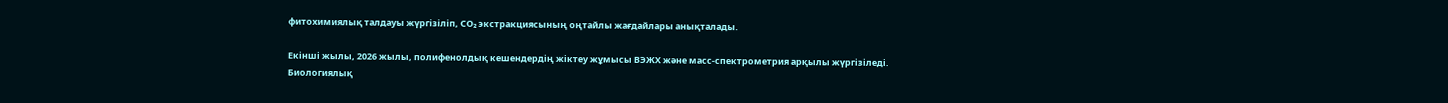фитохимиялық талдауы жүргізіліп, СО₂ экстракциясының оңтайлы жағдайлары анықталады.

Екінші жылы, 2026 жылы, полифенолдық кешендердің жіктеу жұмысы ВЭЖХ және масс-спектрометрия арқылы жүргізіледі. Биологиялық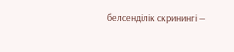белсенділік скринингі —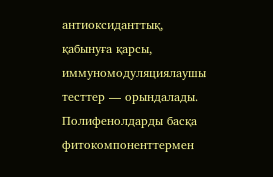антиоксиданттық, қабынуға қарсы, иммуномодуляциялаушы тесттер — орындалады. Полифенолдарды басқа фитокомпоненттермен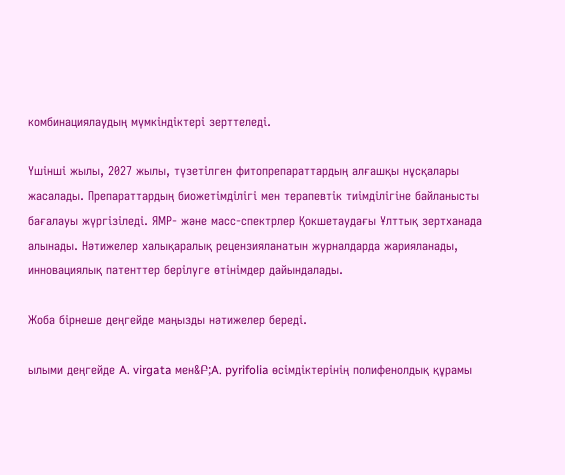комбинациялаудың мүмкіндіктері зерттеледі.

Үшінші жылы, 2027 жылы, түзетілген фитопрепараттардың алғашқы нұсқалары жасалады. Препараттардың биожетімділігі мен терапевтік тиімділігіне байланысты бағалауы жүргізіледі. ЯМР- және масс-спектрлер Қокшетаудағы Ұлттық зертханада алынады. Нәтижелер халықаралық рецензияланатын журналдарда жарияланады, инновациялық патенттер берілуге өтінімдер дайындалады.

Жоба бірнеше деңгейде маңызды нәтижелер береді.

ылыми деңгейде A. virgata мен&Բ;A. pyrifolia өсімдіктерінің полифенолдық құрамы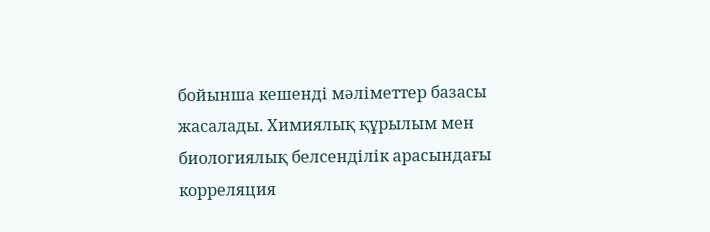бойынша кешенді мәліметтер базасы жасалады. Химиялық құрылым мен биологиялық белсенділік арасындағы корреляция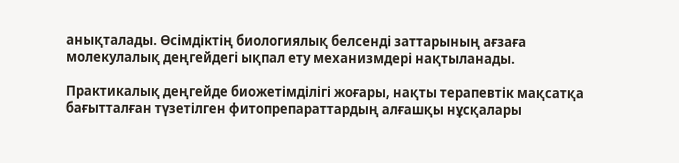анықталады. Өсімдіктің биологиялық белсенді заттарының ағзаға молекулалық деңгейдегі ықпал ету механизмдері нақтыланады.

Практикалық деңгейде биожетімділігі жоғары, нақты терапевтік мақсатқа бағытталған түзетілген фитопрепараттардың алғашқы нұсқалары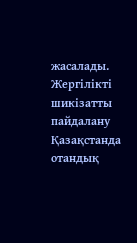жасалады. Жергілікті шикізатты пайдалану Қазақстанда отандық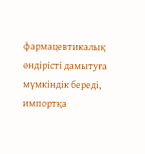фармацевтикалық өндірісті дамытуға мүмкіндік береді, импортқа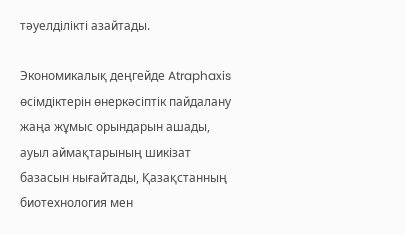тәуелділікті азайтады.

Экономикалық деңгейде Atraphaxis өсімдіктерін өнеркәсіптік пайдалану жаңа жұмыс орындарын ашады, ауыл аймақтарының шикізат базасын нығайтады, Қазақстанның биотехнология мен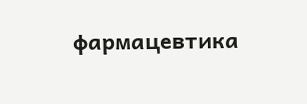фармацевтика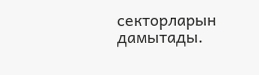секторларын дамытады.